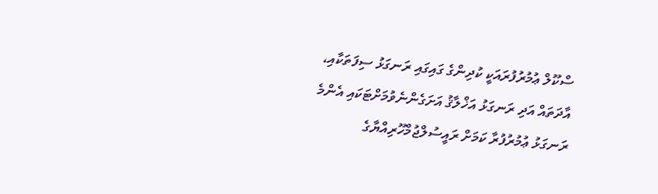ސްކޫލް ޢުމުރުފުރައަކީ ކުދިންގެ ގައިގައި ރަނގަޅު ސިފަތަކާއި، އާދަތައް އަދި ރަނގަޅު އަޚްލާޤު އަށަގެންނެވުމަށްޓަކައި އެންމެ ރަނގަޅު ޢުމުރުފުރާ ކަމަށް ރައީސުލްޖުމްހޫރިއްޔާގެ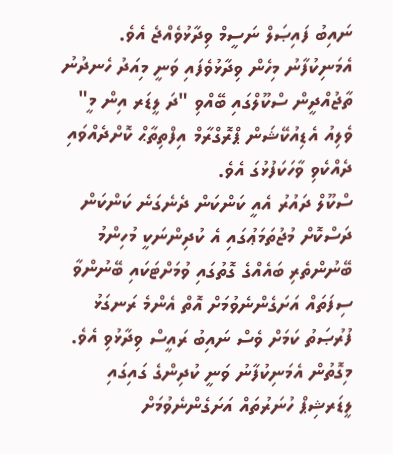ނައިބު ފައިޞަލް ނަސީމް ވިދާޅުވެއްޖެ އެވެ.
އެމަނިކުފާނު މިހެން ވިދާޅުވެފައި ވަނީ މިއަދު ހެނދުނު ތާޖުއްދީން ސްކޫލްގައި ބޭއްވި "ދަ ލީޑަރ އިން މީ" ވެލިއު އެޑިއުކޭޝަން ޕްރޮގްރާމް އިފްތިތާޙް ކޮށްދެއްވައި ދެއްކެވި ވާހަކަފުޅުގަ އެވެ.
ސްކޫލް ދައުރު އެއީ ކަންކަން ދެނެގަނެ ކަންކަން ދަސްކޮށް މުޖުތަމަޢުގައި އެ ކުދިންނަކީ މުހިންމު ބޭނުންތެރި ބައެއްގެ ގޮތުގައި ވުމަށްޓަކައި ބޭނުންވާ ސިފަތައް އަށަގެންނެވުމަށް އޮތް އެންމެ ރަނގަޅު ފުރުޞަތު ކަމަށް ވެސް ނައިބު ރައީސް ވިދާޅުވި އެވެ.
މިގޮތުން އެމަނިކުފާނު ވަނީ ކުދިންގެ ގައިގައި ލީޑަރޝިޕް ހުނަރުތައް އަށަގެންނެވުމަށް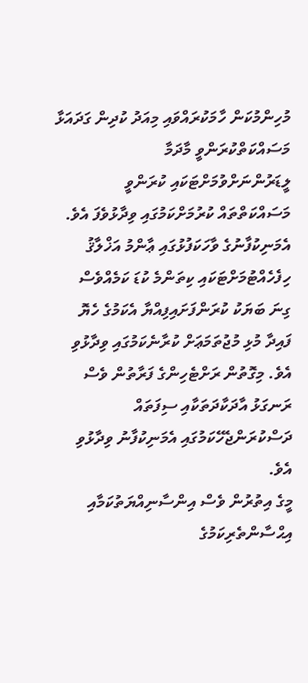މުހިންމުކަން ހާމަކުރައްވައި މިއަދު ކުދިން ގަދައަޅާ މަސައްކަތްކުރަންވީ މާދަމާ ލީޑަރުންނަށްވުމަށްޓަކައި ކުރަންވީ މަސައްކަތްތައް ކުރުމަށްކަމުގައި ވިދާޅުވެފަ އެވެ.
އެމަނިކުފާނުގެ ވާހަކަފުޅުގައި ޢާންމު އަޚްލާޤު ހިފެހެއްޓުމަށްޓަކައި ކިތަންމެ ކުޑަ ކަމެއްވެސް ގިނަ ބަޔަކު ކުރަންފަށައިފިއްޔާ އެކަމުގެ ހެޔޮ ފައިދާ މުޅި މުޖުތަމަޢަށް ކުރާނެކަމުގައި ވިދާޅުވި އެވެ. މިގޮތުން ރަށްޓެހިންގެ ފަރާތުން ވެސް ރަނގަޅު އާދަކާދަތަކާއި ސިފަތައް ދަސްކުރަންޖެހޭކަމުގައި އެމަނިކުފާނު ވިދާޅުވި އެވެ.
މީގެ އިތުރުން ވެސް އިންސާނިއްޔަތުކަމާއި އިޙްސާންތެރިކަމުގެ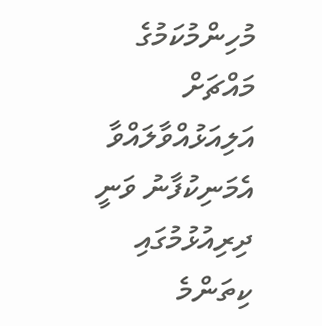މުހިންމުކަމުގެ މައްޗަށް އަލިއަޅުއްވާލައްވާ އެމަނިކުފާނު ވަނީ ދިރިއުޅުމުގައި ކިތަންމެ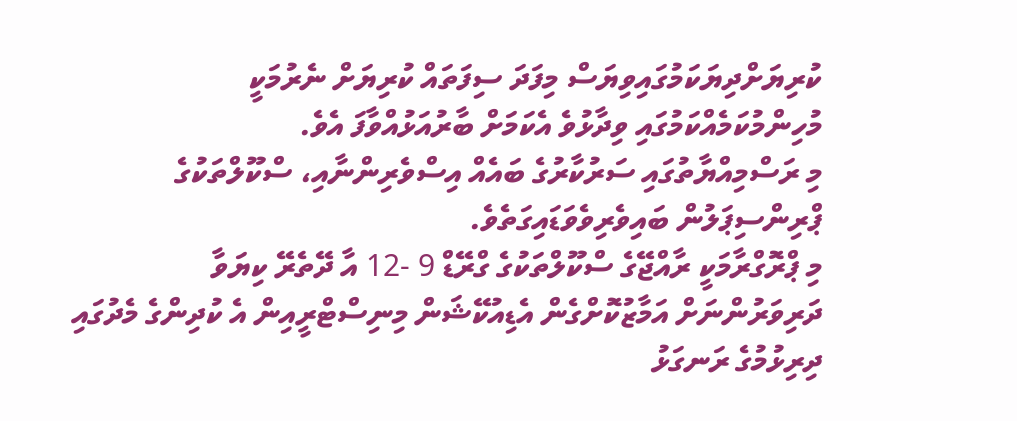ކުރިޔަށްދިޔަކަމުގައިވިޔަސް މިފަދަ ސިފަތައް ކުރިޔަށް ނެރުމަކީ މުހިންމުކަމެއްކަމުގައި ވިދާޅުވެ އެކަމަށް ބާރުއަޅުއްވާފަ އެވެ.
މި ރަސްމިއްޔާތުގައި ސަރުކާރުގެ ބައެއް އިސްވެރިންނާއި، ސްކޫލްތަކުގެ ޕްރިންސިޕަލުން ބައިވެރިވެވަޑައިގަތެވެ.
މި ޕްރޮގްރާމަކީ ރާއްޖޭގެ ސްކޫލްތަކުގެ ގްރޭޑް 9 -12 އާ ދޭތެރޭ ކިޔަވާ ދަރިވަރުންނަށް އަމާޒުކޮށްގެން އެޑިއުކޭޝަން މިނިސްޓްރީއިން އެ ކުދިންގެ މެދުގައި ދިރިޅުމުގެ ރަނގަޅު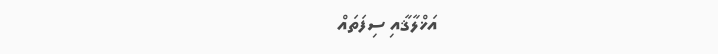އަޚްލާޤާއި ސިފަތައް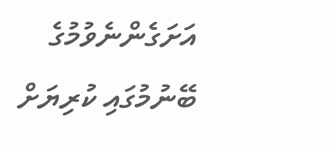އަށަގެންނެވުމުގެ ބޭނުމުގައި ކުރިޔަށް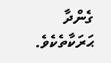ގެންދާ ޙަރަކާތެކެވެ.